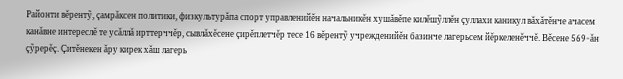Районти вĕрентỹ, çамрăксен политики, физкультурăпа спорт управленийĕн начальникĕн хушăвĕпе килĕшỹллĕн çуллахи каникул вăхăтĕнче ачасем канăвне интереслĕ те усăллă ирттерччĕр, сывлăхĕсене çирĕплетчĕр тесе 16 вĕрентỹ учрежденийĕн базинче лагерьсем йĕркеленĕччĕ. Вĕсене 569-ăн çỹрерĕç. Çитĕнекен ăру кирек хăш лагерь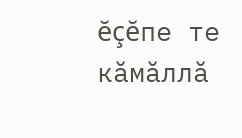ĕçĕпе те кăмăллă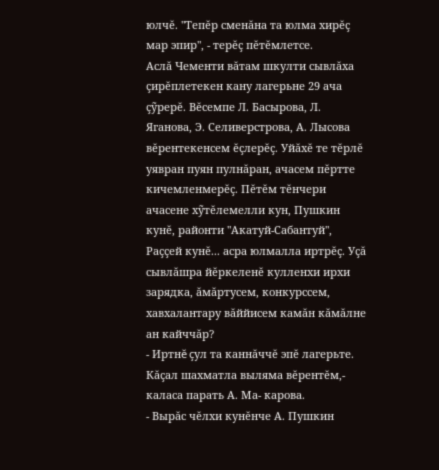юлчĕ. "Тепĕр сменăна та юлма хирĕç мар эпир", - терĕç пĕтĕмлетсе.
Аслă Чементи вăтам шкулти сывлăха çирĕплетекен кану лагерьне 29 ача çỹрерĕ. Вĕсемпе Л. Басырова, Л. Яганова, Э. Селиверстрова, А. Лысова вĕрентекенсем ĕçлерĕç. Уйăхĕ те тĕрлĕ уявран пуян пулнăран, ачасем пĕртте кичемленмерĕç. Пĕтĕм тĕнчери ачасене хỹтĕлемелли кун, Пушкин кунĕ, районти "Акатуй-Сабантуй", Раççей кунĕ... асра юлмалла иртрĕç. Уçă сывлăшра йĕркеленĕ кулленхи ирхи зарядка, ăмăртусем, конкурссем, хавхалантару вăййисем камăн кăмăлне ан кайччăр?
- Иртнĕ çул та каннăччĕ эпĕ лагерьте. Кăçал шахматла выляма вĕрентĕм,- каласа парать А. Ма- карова.
- Вырăс чĕлхи кунĕнче А. Пушкин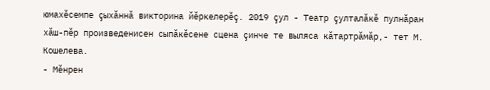юмахĕсемпе çыхăннă викторина йĕркелерĕç. 2019 çул - Театр çулталăкĕ пулнăран хăш-пĕр произведенисен сыпăкĕсене сцена çинче те выляса кăтартрăмăр,- тет М. Кошелева.
- Мĕнрен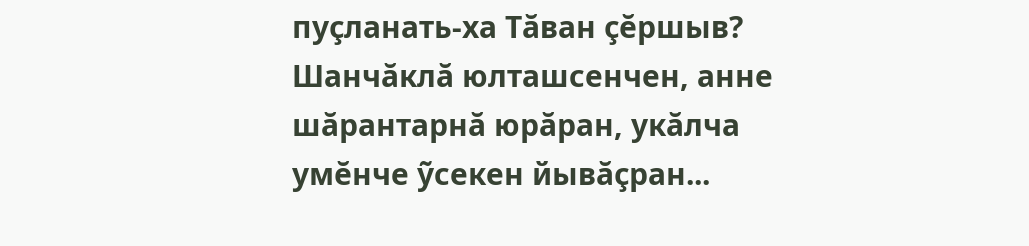пуçланать-ха Тăван çĕршыв? Шанчăклă юлташсенчен, анне шăрантарнă юрăран, укăлча умĕнче ỹсекен йывăçран...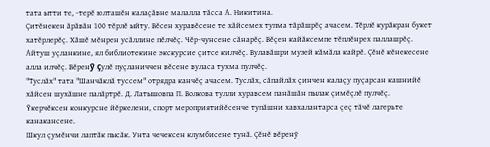тата ытти те, -терĕ юлташĕн калаçăвне малалла тăсса А. Никитина.
Çитĕнекен ăрăвăн 100 тĕрлĕ ыйту. Вĕсен хуравĕсене те хăйсемех тупма тăрăшрĕç ачасем. Тĕрлĕ курăкран букет хатĕрлерĕç. Хăшĕ мĕнрен усăллине пĕлчĕç. Чĕр-чунсене сăнарĕç. Вĕçен кайăксемпе тĕплĕнрех паллашрĕç. Айтуш уçланкине, ял библиотекине экскурсие çитсе килчĕç. Вулавăшри музей кăмăла кайрĕ. Çĕнĕ кĕнекесене алла илчĕç. Вĕренỹ çулĕ пуçланиччен вĕсене вуласа тухма пулчĕç.
"Туслăх" тата "Шанчăклă туссем" отрядра канчĕç ачасем. Туслăх, сăпайлăх çинчен калаçу пуçарсан кашнийĕ хăйсен шухăшне палăртрĕ. Д. Латышовпа П. Волкова тулли хуравсем панăшăн пылак çимĕçлĕ пулчĕç.
Ỹкерчĕксен конкурсне йĕркелени, спорт мероприятийĕсенче тупăшни хавхалантарса çеç тăчĕ лагерьте канакансене.
Шкул çумĕнчи лаптăк пысăк. Унта чечексен клумбисене тунă. Çĕнĕ вĕренỹ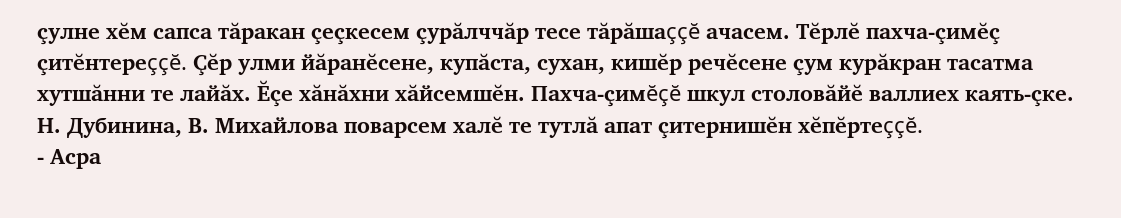çулне хĕм сапса тăракан çеçкесем çурăлччăр тесе тăрăшаççĕ ачасем. Тĕрлĕ пахча-çимĕç çитĕнтереççĕ. Çĕр улми йăранĕсене, купăста, сухан, кишĕр речĕсене çум курăкран тасатма хутшăнни те лайăх. Ĕçе хăнăхни хăйсемшĕн. Пахча-çимĕçĕ шкул столовăйĕ валлиех каять-çке. Н. Дубинина, В. Михайлова поварсем халĕ те тутлă апат çитернишĕн хĕпĕртеççĕ.
- Асра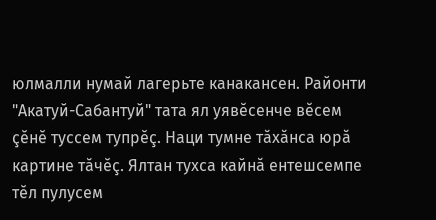юлмалли нумай лагерьте канакансен. Районти "Акатуй-Сабантуй" тата ял уявĕсенче вĕсем çĕнĕ туссем тупрĕç. Наци тумне тăхăнса юрă картине тăчĕç. Ялтан тухса кайнă ентешсемпе тĕл пулусем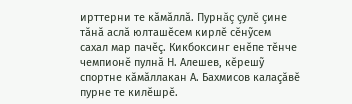ирттерни те кăмăллă. Пурнăç çулĕ çине тăнă аслă юлташĕсем кирлĕ сĕнỹсем сахал мар пачĕç. Кикбоксинг енĕпе тĕнче чемпионĕ пулнă Н. Алешев, кĕрешỹ спортне кăмăллакан А. Бахмисов калаçăвĕ пурне те килĕшрĕ.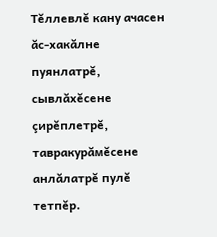Тĕллевлĕ кану ачасен ăс-хакăлне пуянлатрĕ, сывлăхĕсене çирĕплетрĕ, тавракурăмĕсене анлăлатрĕ пулĕ тетпĕр.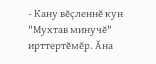- Кану вĕçленнĕ кун "Мухтав минучĕ" ирттертĕмĕр. Ăна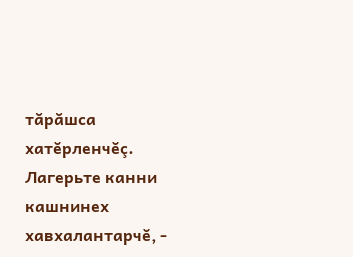тăрăшса хатĕрленчĕç. Лагерьте канни кашнинех хавхалантарчĕ, -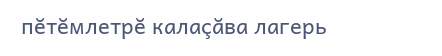пĕтĕмлетрĕ калаçăва лагерь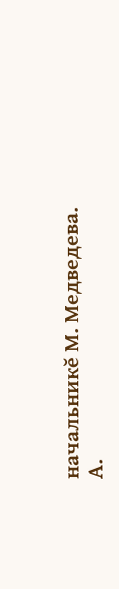начальникĕ М. Медведева.
А.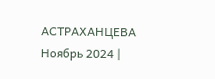АСТРАХАНЦЕВА
Ноябрь 2024 |